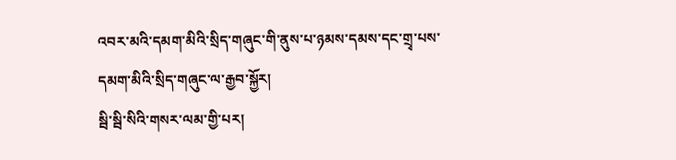འབར་མའི་དམག་མིའི་སྲིད་གཞུང་གི་ནུས་པ་ཉམས་དམས་དང་གྲྭ་པས་དམག་མིའི་སྲིད་གཞུང་ལ་རྒྱབ་སྐྱོར།
སྦི་སྦི་སིའི་གསར་ལམ་གྱི་པར།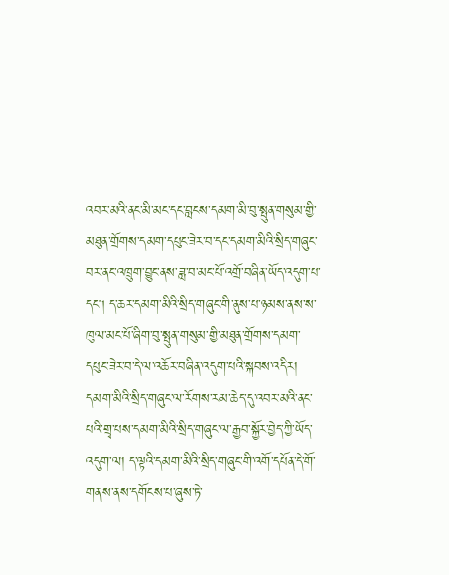འབར་མའི་ནང་མི་མང་དང་བླངས་དམག་མི་བུ་སྤུན་གསུམ་གྱི་མཐུན་གྲོགས་དམག་དཔུང་ཟེར་བ་དང་དམག་མིའི་སྲིད་གཞུང་བར་ནང་འཁྲུག་བྱུང་ནས་ཟླ་བ་མང་པོ་འགྲོ་བཞིན་ཡོད་འདུག་པ་དང། ད་ཆར་དམག་མིའི་སྲིད་གཞུང་གི་ནུས་པ་ཉམས་ནས་ས་ཁུལ་མང་པོ་ཞིག་བུ་སྤུན་གསུམ་གྱི་མཐུན་གྲོགས་དམག་དཔུང་ཟེར་བ་དེ་ལ་འཆོར་བཞིན་འདུག་པའི་སྐབས་འདིར། དམག་མིའི་སྲིད་གཞུང་ལ་རོགས་རམ་ཆེད་དུ་འབར་མའི་ནང་པའི་གྲྭ་པས་དམག་མིའི་སྲིད་གཞུང་ལ་རྒྱབ་སྐྱོར་བྱེད་ཀྱི་ཡོད་འདུག་ལ། ད་ལྟའི་དམག་མིའི་སྲིད་གཞུང་གི་འགོ་དཔོན་དེ་གོ་གནས་ནས་དགོངས་པ་ཞུས་ཏེ་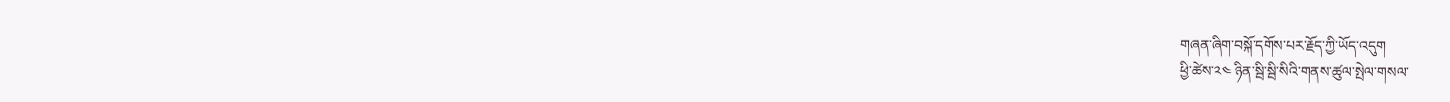གཞན་ཞིག་བསྐོ་དགོས་པར་རྗོད་ཀྱི་ཡོད་འདུག
ཕྱི་ཚེས་༢༤ ཉིན་སྦི་སྦི་སིའི་གནས་ཚུལ་སྤེལ་གསལ་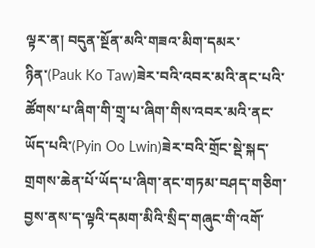ལྟར་ན། བདུན་སྔོན་མའི་གཟའ་མིག་དམར་ཉིན་(Pauk Ko Taw)ཟེར་བའི་འབར་མའི་ནང་པའི་ཚོགས་པ་ཞིག་གི་གྲྭ་པ་ཞིག་གིས་འབར་མའི་ནང་ཡོད་པའི་(Pyin Oo Lwin)ཟེར་བའི་གྲོང་སྡེ་སྐད་གྲགས་ཆེན་པོ་ཡོད་པ་ཞིག་ནང་གཏམ་བཤད་གཅིག་བྱས་ནས་ད་ལྟའི་དམག་མིའི་སྲིད་གཞུང་གི་འགོ་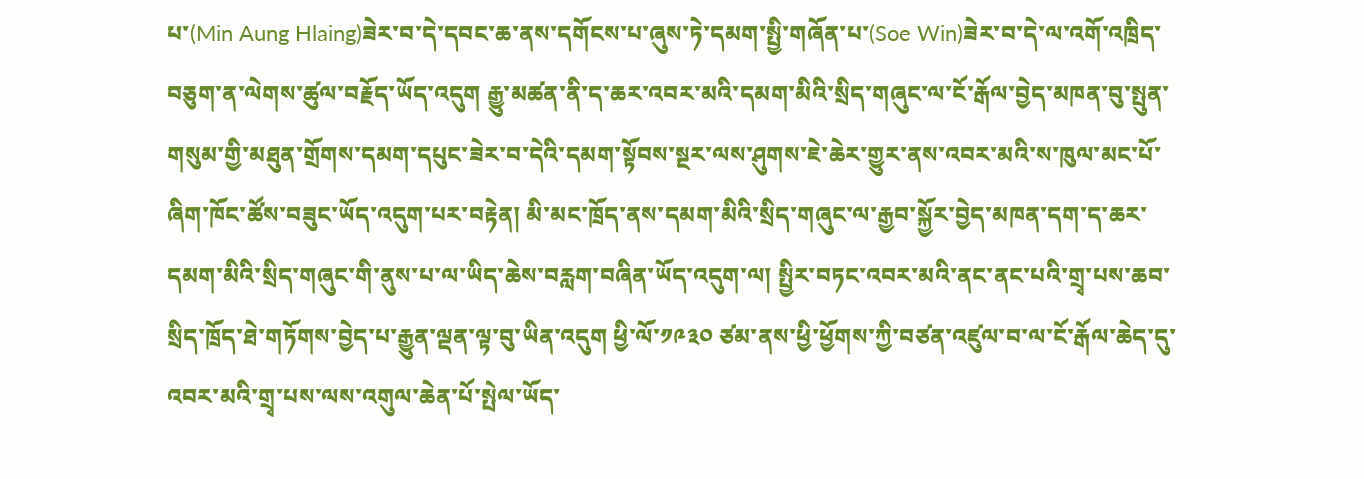པ་(Min Aung Hlaing)ཟེར་བ་དེ་དབང་ཆ་ནས་དགོངས་པ་ཞུས་ཏེ་དམག་སྤྱི་གཞོན་པ་(Soe Win)ཟེར་བ་དེ་ལ་འགོ་འཁྲིད་བཅུག་ན་ལེགས་ཚུལ་བརྗོད་ཡོད་འདུག རྒྱུ་མཚན་ནི་ད་ཆར་འབར་མའི་དམག་མིའི་སྲིད་གཞུང་ལ་ངོ་རྒོལ་བྱེད་མཁན་བུ་སྤུན་གསུམ་གྱི་མཐུན་གྲོགས་དམག་དཔུང་ཟེར་བ་དེའི་དམག་སྟོབས་སྔར་ལས་ཤུགས་ཇེ་ཆེར་གྱུར་ནས་འབར་མའི་ས་ཁུལ་མང་པོ་ཞིག་ཁོང་ཚོས་བཟུང་ཡོད་འདུག་པར་བརྟེན། མི་མང་ཁྲོད་ནས་དམག་མིའི་སྲིད་གཞུང་ལ་རྒྱབ་སྐྱོར་བྱེད་མཁན་དག་ད་ཆར་དམག་མིའི་སྲིད་གཞུང་གི་ནུས་པ་ལ་ཡིད་ཆེས་བརླག་བཞིན་ཡོད་འདུག་ལ། སྤྱིར་བཏང་འབར་མའི་ནང་ནང་པའི་གྲྭ་པས་ཆབ་སྲིད་ཁྲོད་ཐེ་གཏོགས་བྱེད་པ་རྒྱུན་ལྡན་ལྟ་བུ་ཡིན་འདུག ཕྱི་ལོ་༡༩༣༠ ཙམ་ནས་ཕྱི་ཕྱོགས་ཀྱི་བཙན་འཛུལ་བ་ལ་ངོ་རྒོལ་ཆེད་དུ་འབར་མའི་གྲྭ་པས་ལས་འགུལ་ཆེན་པོ་སྤེལ་ཡོད་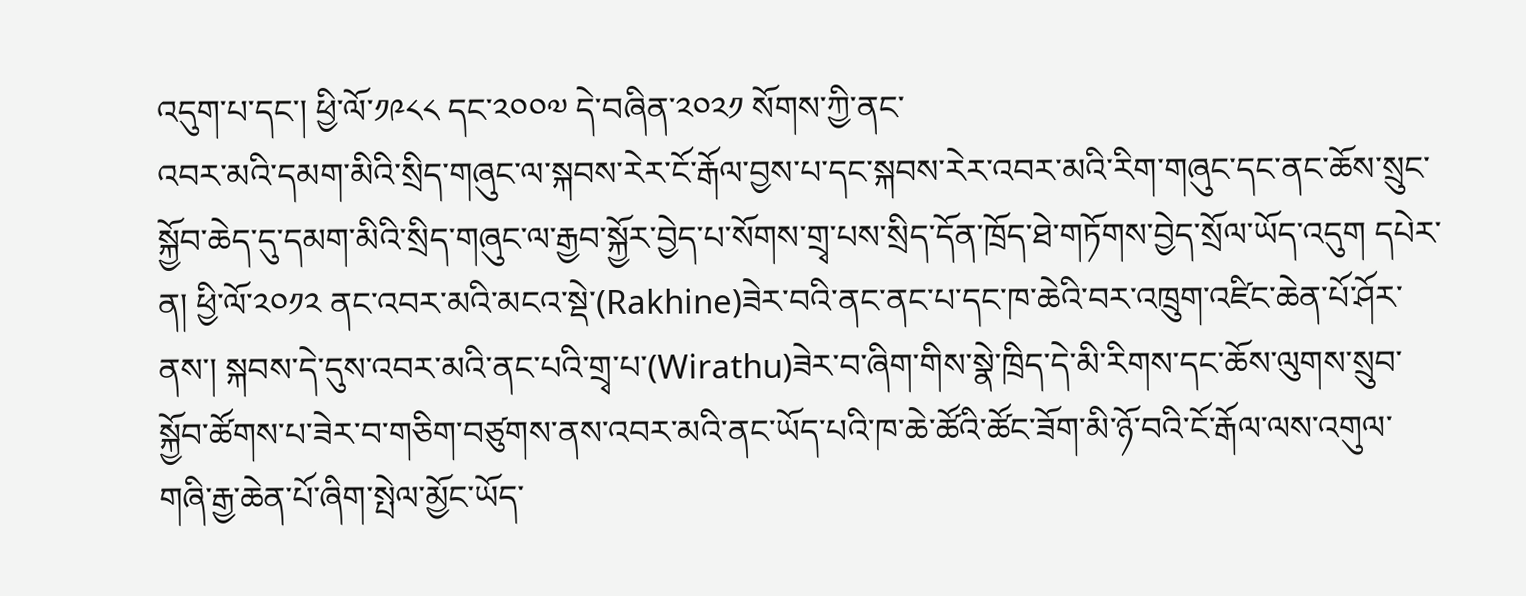འདུག་པ་དང་། ཕྱི་ལོ་༡༩༨༨ དང་༢༠༠༧ དེ་བཞིན་༢༠༢༡ སོགས་ཀྱི་ནང་
འབར་མའི་དམག་མིའི་སྲིད་གཞུང་ལ་སྐབས་རེར་ངོ་རྒོལ་བྱས་པ་དང་སྐབས་རེར་འབར་མའི་རིག་གཞུང་དང་ནང་ཆོས་སྲུང་སྐྱོབ་ཆེད་དུ་དམག་མིའི་སྲིད་གཞུང་ལ་རྒྱབ་སྐྱོར་བྱེད་པ་སོགས་གྲྭ་པས་སྲིད་དོན་ཁྲོད་ཐེ་གཏོགས་བྱེད་སྲོལ་ཡོད་འདུག དཔེར་ན། ཕྱི་ལོ་༢༠༡༢ ནང་འབར་མའི་མངའ་སྡེ་(Rakhine)ཟེར་བའི་ནང་ནང་པ་དང་ཁ་ཆེའི་བར་འཁྲུག་འཛིང་ཆེན་པོ་ཤོར་ནས་། སྐབས་དེ་དུས་འབར་མའི་ནང་པའི་གྲྭ་པ་(Wirathu)ཟེར་བ་ཞིག་གིས་སྣེ་ཁྲིད་དེ་མི་རིགས་དང་ཆོས་ལུགས་སྲུབ་སྐྱོབ་ཚོགས་པ་ཟེར་བ་གཅིག་བཙུགས་ནས་འབར་མའི་ནང་ཡོད་པའི་ཁ་ཆེ་ཚོའི་ཚོང་ཟོག་མི་ཉོ་བའི་ངོ་རྒོལ་ལས་འགུལ་གཞི་རྒྱ་ཆེན་པོ་ཞིག་སྤེལ་མྱོང་ཡོད་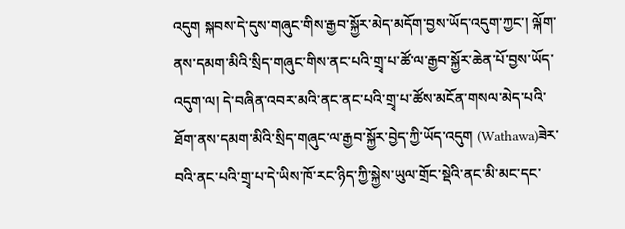འདུག སྐབས་དེ་དུས་གཞུང་གིས་རྒྱབ་སྐྱོར་མེད་མདོག་བྱས་ཡོད་འདུག་ཀྱང་། ལྐོག་ནས་དམག་མིའི་སྲིད་གཞུང་གིས་ནང་པའི་གྲྭ་པ་ཚོ་ལ་རྒྱབ་སྐྱོར་ཆེན་པོ་བྱས་ཡོད་འདུག་ལ། དེ་བཞིན་འབར་མའི་ནང་ནང་པའི་གྲྭ་པ་ཚོས་མངོན་གསལ་མེད་པའི་ཐོག་ནས་དམག་མིའི་སྲིད་གཞུང་ལ་རྒྱབ་སྐྱོར་བྱེད་ཀྱི་ཡོད་འདུག (Wathawa)ཟེར་བའི་ནང་པའི་གྲྭ་པ་དེ་ཡིས་ཁོ་རང་ཉིད་ཀྱི་སྐྱེས་ཡུལ་གྲོང་སྡེའི་ནང་མི་མང་དང་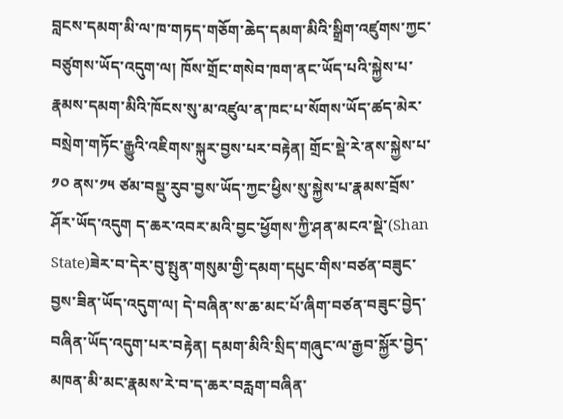བླངས་དམག་མི་ལ་ཁ་གཏད་གཅོག་ཆེད་དམག་མིའི་སྒྲིག་འཛུགས་ཀྱང་བཙུགས་ཡོད་འདུག་ལ། ཁོས་གྲོང་གསེབ་ཁག་ནང་ཡོད་པའི་སྐྱེས་པ་རྣམས་དམག་མིའི་ཁོངས་སུ་མ་འཛུལ་ན་ཁང་པ་སོགས་ཡོད་ཚད་མེར་བསྲེག་གཏོང་རྒྱུའི་འཇིགས་སྐུར་བྱས་པར་བརྟེན། གྲོང་སྡེ་རེ་ནས་སྐྱེས་པ་༡༠ ནས་༡༥ ཙམ་བསྡུ་རུབ་བྱས་ཡོད་ཀྱང་ཕྱིས་སུ་སྐྱེས་པ་རྣམས་བྲོས་ཤོར་ཡོད་འདུག ད་ཆར་འབར་མའི་བྱང་ཕྱོགས་ཀྱི་ཤན་མངའ་སྡེ་(Shan State)ཟེར་བ་དེར་བུ་སྤུན་གསུམ་གྱི་དམག་དཔུང་གིས་བཙན་བཟུང་བྱས་ཟིན་ཡོད་འདུག་ལ། དེ་བཞིན་ས་ཆ་མང་པོ་ཞིག་བཙན་བཟུང་བྱེད་བཞིན་ཡོད་འདུག་པར་བརྟེན། དམག་མིའི་སྲིད་གཞུང་ལ་རྒྱབ་སྐྱོར་བྱེད་མཁན་མི་མང་རྣམས་རེ་བ་ད་ཆར་བརླག་བཞིན་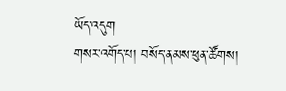ཡོད་འདུག
གསར་འགོད་པ། བསོད་ནམས་ཕུན་ཚོགས།